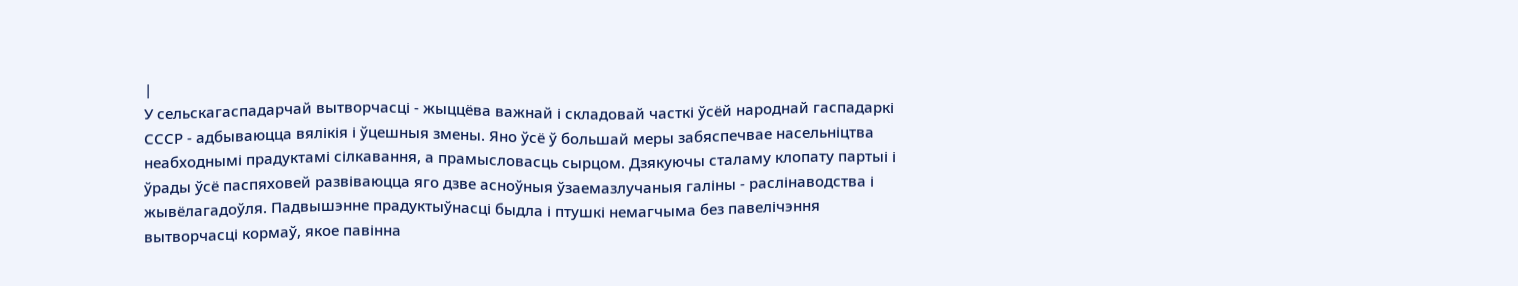|
У сельскагаспадарчай вытворчасці - жыццёва важнай і складовай часткі ўсёй народнай гаспадаркі СССР - адбываюцца вялікія і ўцешныя змены. Яно ўсё ў большай меры забяспечвае насельніцтва неабходнымі прадуктамі сілкавання, а прамысловасць сырцом. Дзякуючы сталаму клопату партыі і ўрады ўсё паспяховей развіваюцца яго дзве асноўныя ўзаемазлучаныя галіны - раслінаводства і жывёлагадоўля. Падвышэнне прадуктыўнасці быдла і птушкі немагчыма без павелічэння вытворчасці кормаў, якое павінна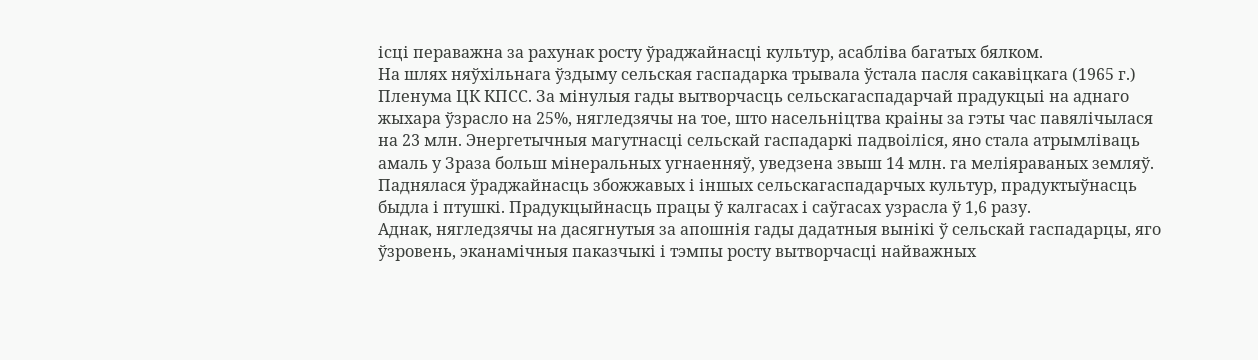ісці пераважна за рахунак росту ўраджайнасці культур, асабліва багатых бялком.
На шлях няўхільнага ўздыму сельская гаспадарка трывала ўстала пасля сакавіцкага (1965 г.) Пленума ЦК КПСС. За мінулыя гады вытворчасць сельскагаспадарчай прадукцыі на аднаго жыхара ўзрасло на 25%, нягледзячы на тое, што насельніцтва краіны за гэты час павялічылася на 23 млн. Энергетычныя магутнасці сельскай гаспадаркі падвоіліся, яно стала атрымліваць амаль у Зраза больш мінеральных угнаенняў, уведзена звыш 14 млн. га меліяраваных земляў. Паднялася ўраджайнасць збожжавых і іншых сельскагаспадарчых культур, прадуктыўнасць быдла і птушкі. Прадукцыйнасць працы ў калгасах і саўгасах узрасла ў 1,6 разу.
Аднак, нягледзячы на дасягнутыя за апошнія гады дадатныя вынікі ў сельскай гаспадарцы, яго ўзровень, эканамічныя паказчыкі і тэмпы росту вытворчасці найважных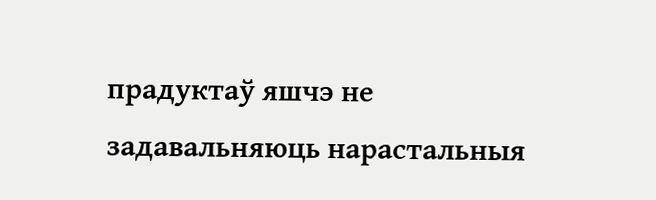прадуктаў яшчэ не задавальняюць нарастальныя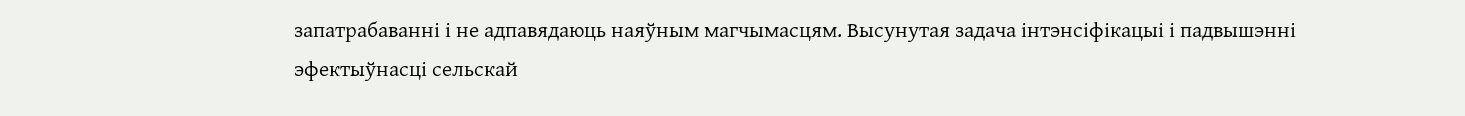запатрабаванні і не адпавядаюць наяўным магчымасцям. Высунутая задача інтэнсіфікацыі і падвышэнні эфектыўнасці сельскай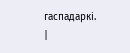гаспадаркі.
|